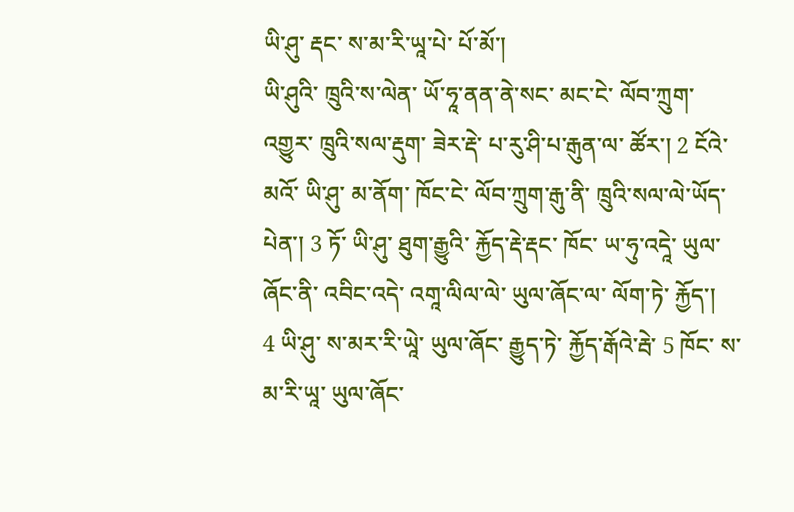ཡི་ཤུ་ རྡང་ ས་མ་རི་ཡཱ་པེ་ པོ་མོ་།
ཡི་ཤུའི་ ཁྲུའི་ས་ལེན་ ཡོ་ཧཱ་ནན་ནེ་སང་ མང་ངེ་ ལོབ་ཀྲུག་ འགྱུར་ ཁྲུའི་སལ་རྡུག་ ཟེར་རྡེ་ པ་རུ་ཤི་པ་རྒུན་ལ་ ཚོར་། 2 ངོའེ་མའོ་ ཡི་ཤུ་ མ་ནོག་ ཁོང་ངེ་ ལོབ་ཀྲུག་རྒུ་ནི་ ཁྲུའི་སལ་ལེ་ཡོད་པེན་། 3 ཏོ་ ཡི་ཤུ་ ཐུག་རྒྱུའི་ རྐྱོད་རྡེ་རྡང་ ཁོང་ ཡ་ཧུ་འདཱེ་ ཡུལ་ཞོང་ནི་ འབིང་འདེ་ འགཱ་ལིལ་ལེ་ ཡུལ་ཞོང་ལ་ ལོག་ཏེ་ རྐྱོད་།
4 ཡི་ཤུ་ ས་མར་རི་ཡཱེ་ ཡུལ་ཞོང་ རྒྱུད་ཏེ་ རྐྱོད་རྒོའེ་རྦེ་ 5 ཁོང་ ས་མ་རི་ཡཱ་ ཡུལ་ཞོང་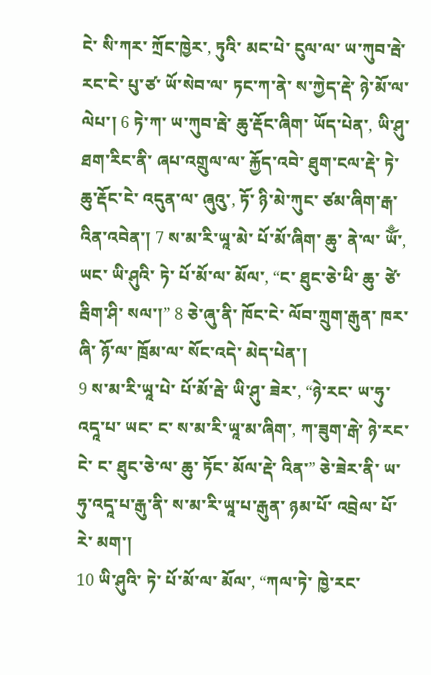ངེ་ སི་ཀར་ ཀྲོང་ཁྱེར་, ཏུའི་ མང་པེ་ ངུལ་ལ་ ཡ་ཀུབ་རྦེ་ རང་ངེ་ པུ་ཙ་ ཡོ་སེབ་ལ་ ཏང་ཀ་ནེ་ ས་ཀྱེད་རྡེ་ ཉེ་མོ་ལ་ ལེཔ་། 6 ཏེ་ཀ་ ཡ་ཀུབ་རྦེ་ ཆུ་རྡོང་ཞིག་ ཡོད་པེན་, ཡི་ཤུ་ ཐག་རིང་ནི་ ཞཔ་འགྲུལ་ལ་ རྐྱོད་འབེ་ ཐུག་ངལ་རྡེ་ ཏེ་ ཆུ་རྡོང་ངེ་ འདུན་ལ་ ཞུའུ་, ཏོ་ ཉི་མེ་ཀུང་ ཙམ་ཞིག་རྒ་ འིན་འབེན་། 7 ས་མ་རི་ཡཱ་མེ་ པོ་མོ་ཞིག་ ཆུ་ ནེ་ལ་ ཡོྃ་, ཡང་ ཡི་ཤུའི་ ཏེ་ པོ་མོ་ལ་ མོལ་, “ང་ ཐུང་ཅེ་ཕི་ ཆུ་ ཙེ་རྦིག་ཤི་ སལ་།” 8 ཅེ་ཞུ་ནི་ ཁོང་ངེ་ ལོབ་ཀྲུག་རྒུན་ ཁར་ཞི་ ཉོ་ལ་ ཁྲོམ་ལ་ སོང་འདེ་ མེད་པེན་།
9 ས་མ་རི་ཡཱ་པེ་ པོ་མོ་རྦེ་ ཡི་ཤུ་ ཟེར་, “ཉེ་རང་ ཡ་ཧུ་འདཱ་པ་ ཡང་ ང་ ས་མ་རི་ཡཱ་མ་ཞིག་, ཀ་ཟུག་རྒེ་ ཉེ་རང་ངེ་ ང་ ཐུང་ཅེ་ལ་ ཆུ་ ཏོང་ མོལ་རྡེ་ འིན་” ཅེ་ཟེར་ནི་ ཡ་ཧུ་འདཱ་པ་རྒུ་ནི་ ས་མ་རི་ཡཱ་པ་རྒུན་ ཉམ་པོ་ འབྲེལ་ པོ་རེ་ མག་།
10 ཡི་ཤུའི་ ཏེ་ པོ་མོ་ལ་ མོལ་, “ཀལ་ཏེ་ ཁྱེ་རང་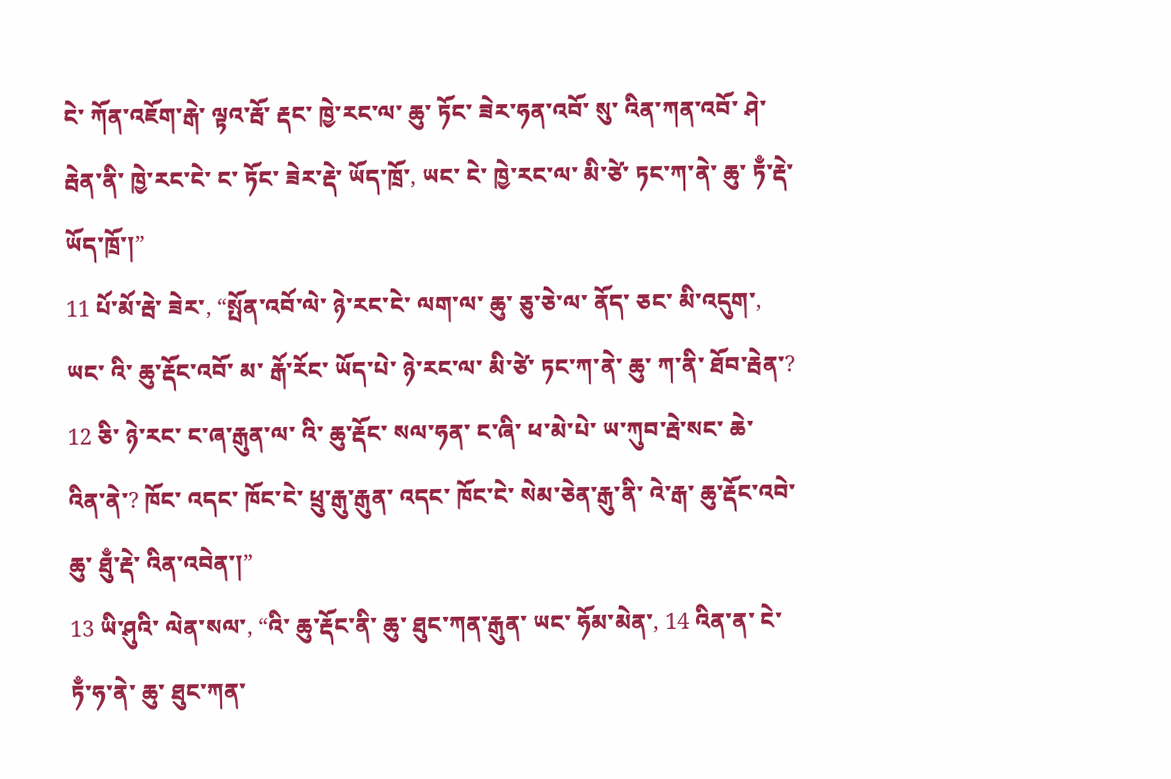ངེ་ ཀོན་འཇོག་རྒེ་ ལྟའ་རྦོ་ རྡང་ ཁྱེ་རང་ལ་ ཆུ་ ཏོང་ ཟེར་ཧན་འབོ་ སུ་ འིན་ཀན་འབོ་ ཤེ་རྦེན་ནི་ ཁྱེ་རང་ངེ་ ང་ ཏོང་ ཟེར་རྡེ་ ཡོད་ཁྲོ་, ཡང་ ངེ་ ཁྱེ་རང་ལ་ མི་ཙེ་ ཏང་ཀ་ནེ་ ཆུ་ ཏྃ་རྡེ་ ཡོད་ཁྲོ་།”
11 པོ་མོ་རྦེ་ ཟེར་, “སྤོན་འབོ་ལེ་ ཉེ་རང་ངེ་ ལག་ལ་ ཆུ་ ཅུ་ཅེ་ལ་ ནོད་ ཅང་ མི་འདུག་, ཡང་ འི་ ཆུ་རྡོང་འབོ་ མ་ རྒོ་རོང་ ཡོད་པེ་ ཉེ་རང་ལ་ མི་ཙེ་ ཏང་ཀ་ནེ་ ཆུ་ ཀ་ནི་ ཐོབ་རྦེན་? 12 ཅི་ ཉེ་རང་ ང་ཞ་རྒུན་ལ་ འི་ ཆུ་རྡོང་ སལ་ཧན་ ང་ཞི་ ཕ་མེ་པེ་ ཡ་ཀུབ་རྦེ་སང་ ཆེ་ འིན་ནེ་? ཁོང་ འདང་ ཁོང་ངེ་ ཕྲུ་རྒུ་རྒུན་ འདང་ ཁོང་ངེ་ སེམ་ཅེན་རྒུ་ནི་ འེ་རྒ་ ཆུ་རྡོང་འབེ་ ཆུ་ ཐུྃ་རྡེ་ འིན་འབེན་།”
13 ཡི་ཤུའི་ ལེན་སལ་, “འི་ ཆུ་རྡོང་ནི་ ཆུ་ ཐུང་ཀན་རྒུན་ ཡང་ ཧོམ་མེན་, 14 འིན་ན་ ངེ་ ཏྃ་ཧ་ནེ་ ཆུ་ ཐུང་ཀན་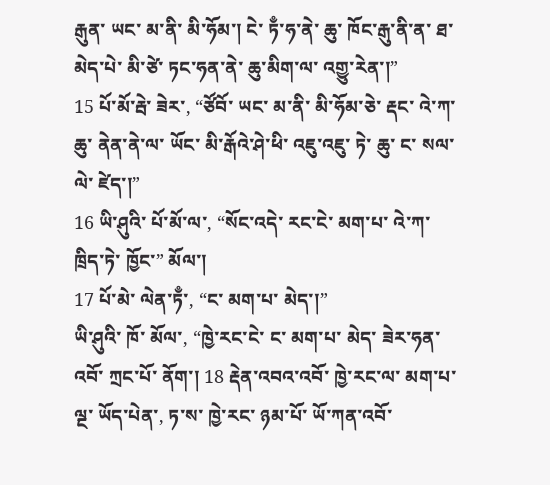རྒུན་ ཡང་ མ་ནི་ མི་ཧོམ་། ངེ་ ཏྃ་ཧ་ནེ་ ཆུ་ ཁོང་རྒུ་ནི་ན་ ཐ་མེད་པེ་ མི་ཙེ་ ཏང་ཧན་ནེ་ ཆུ་མིག་ལ་ འགྱུ་རེན་།”
15 པོ་མོ་རྦེ་ ཟེར་, “ཙོབོ་ ཡང་ མ་ནི་ མི་ཧོམ་ཅེ་ རྡང་ འེ་ཀ་ ཆུ་ ནེན་ནེ་ལ་ ཡོང་ མི་རྒོའེ་ཤེ་ཕི་ འཇུ་འཇུ་ ཏེ་ ཆུ་ ང་ སལ་ལེ་ ཛེད་།”
16 ཡི་ཤུའི་ པོ་མོ་ལ་, “སོང་འདེ་ རང་ངེ་ མག་པ་ འེ་ཀ་ ཁྲིད་ཏེ་ ཁྱོང་” མོལ་།
17 པོ་མེ་ ལེན་ཏྃ་, “ང་ མག་པ་ མེད་།”
ཡི་ཤུའི་ ཁོ་ མོལ་, “ཁྱེ་རང་ངེ་ ང་ མག་པ་ མེད་ ཟེར་ཧན་འབོ་ ཀྲང་པོ་ ནོག་། 18 རྡེན་འབའ་འབོ་ ཁྱེ་རང་ལ་ མག་པ་ ལྔ་ ཡོད་པེན་, ཏ་ས་ ཁྱེ་རང་ ཉམ་པོ་ ཡོ་ཀན་འབོ་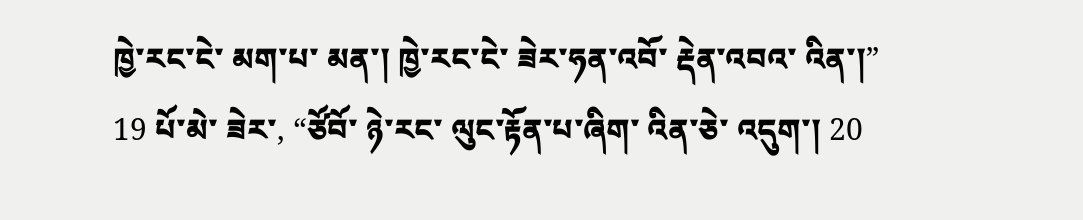ཁྱེ་རང་ངེ་ མག་པ་ མན་། ཁྱེ་རང་ངེ་ ཟེར་ཧན་འབོ་ རྡེན་འབའ་ འིན་།”
19 པོ་མེ་ ཟེར་, “ཙོབོ་ ཉེ་རང་ ལུང་རྟོན་པ་ཞིག་ འིན་ཅེ་ འདུག་། 20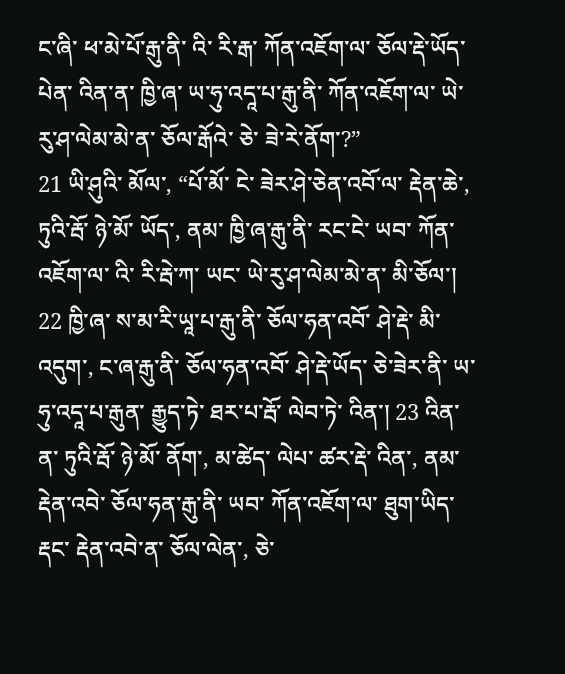ང་ཞི་ ཕ་མེ་པོ་རྒུ་ནི་ འི་ རི་རྒ་ ཀོན་འཇོག་ལ་ ཅོལ་རྡེ་ཡོད་པེན་ འིན་ན་ ཁྱི་ཞ་ ཡ་ཧུ་འདཱ་པ་རྒུ་ནི་ ཀོན་འཇོག་ལ་ ཡེ་རུ་ཤ་ལེམ་མེ་ན་ ཅོལ་རྒོའེ་ ཅེ་ ཟེ་རེ་ནོག་?”
21 ཡི་ཤུའི་ མོལ་, “པོ་མོ་ ངེ་ ཟེར་ཤེ་ཅེན་འབོ་ལ་ རྡེན་ཆེ་, ཏུའི་རྦོ་ ཉེ་མོ་ ཡོད་, ནམ་ ཁྱི་ཞ་རྒུ་ནི་ རང་ངེ་ ཡབ་ ཀོན་འཇོག་ལ་ འི་ རི་རྦེ་ཀ་ ཡང་ ཡེ་རུ་ཤ་ལེམ་མེ་ན་ མི་ཅོལ་། 22 ཁྱི་ཞ་ ས་མ་རི་ཡཱ་པ་རྒུ་ནི་ ཅོལ་ཧན་འབོ་ ཤེ་རྡེ་ མི་འདུག་, ང་ཞ་རྒུ་ནི་ ཅོལ་ཧན་འབོ་ ཤེ་རྡེ་ཡོད་ ཅེ་ཟེར་ནི་ ཡ་ཧུ་འདཱ་པ་རྒུན་ རྒྱུད་ཏེ་ ཐར་པ་རྦོ་ ལེབ་ཏེ་ འིན་། 23 འིན་ན་ ཏུའི་རྦོ་ ཉེ་མོ་ ནོག་, མ་ཚེད་ ལེཔ་ ཚར་རྡེ་ འིན་, ནམ་ རྡེན་འབེ་ ཅོལ་ཧན་རྒུ་ནི་ ཡབ་ ཀོན་འཇོག་ལ་ ཐུག་ཡིད་ རྡང་ རྡེན་འབེ་ན་ ཅོལ་ལེན་, ཅེ་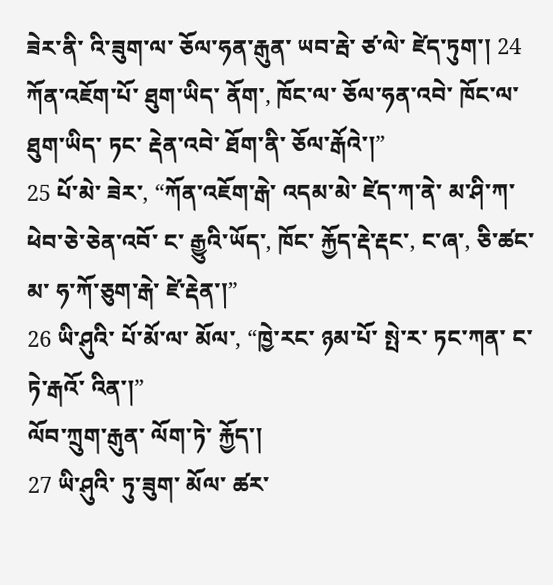ཟེར་ནི་ འི་ཟུག་ལ་ ཅོལ་ཧན་རྒུན་ ཡབ་རྦེ་ ཙ་ལེ་ ཛེད་ཏུག་། 24 ཀོན་འཇོག་པོ་ ཐུག་ཡིད་ ནོག་, ཁོང་ལ་ ཅོལ་ཧན་འབེ་ ཁོང་ལ་ ཐུག་ཡིད་ ཏང་ རྡེན་འབེ་ ཐོག་ནི་ ཅོལ་རྒོའེ་།”
25 པོ་མེ་ ཟེར་, “ཀོན་འཇོག་རྒེ་ འདམ་མེ་ ཛེད་ཀ་ནེ་ མ་ཤི་ཀ་ ཕེབ་ཅེ་ཅེན་འབོ་ ང་ རྒྱུའི་ཡོད་, ཁོང་ རྐྱོད་རྡེ་རྡང་, ང་ཞ་, ཅི་ཚང་མ་ ཧ་ཀོ་ཅུག་རྒེ་ ཛེ་རྡེན་།”
26 ཡི་ཤུའི་ པོ་མོ་ལ་ མོལ་, “ཁྱེ་རང་ ཉམ་པོ་ སྤེ་ར་ ཏང་ཀན་ ང་ ཏེ་རྒའོ་ འིན་།”
ལོབ་ཀྲུག་རྒུན་ ལོག་ཏེ་ རྐྱོད་།
27 ཡི་ཤུའི་ ཏུ་ཟུག་ མོལ་ ཚར་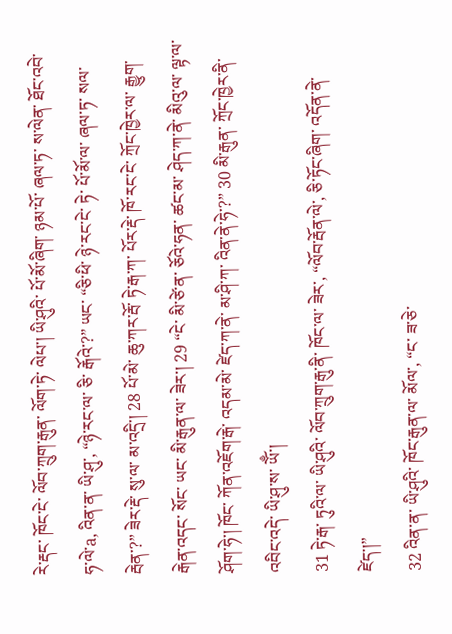རེ་རྡང་ ཁོང་ངེ་ ལོབ་ཀྲུག་རྒུན་ ལོག་ཏེ་ ལེཔ་། ཡི་ཤུའི་ པོ་མོ་ཞིག་ ཉམ་པོ་ ཞལ་ཏ་ ས་ལེན་ ཐོང་འབེ་ ཧ་ལེ་a, འིན་ན་ ཡི་ཤུ་, “ཉེ་རང་ལ་ ཅི་ རྒོའེ་?” ཡང་ “ཅི་ཕི་ ཉེ་རང་ངེ་ ཏེ་ པོ་མོ་ལ་ ཞལ་ཏ་ སལ་རྦེན་?” ཟེར་རྡེ་ སུ་ལ་ མ་འདྲི་། 28 པོ་མེ་ ཆུ་ཀར་རྦོ་ ཏེ་རྒ་ཀ་ པོར་རྡེ་ ཁོ་རང་ངེ་ ཀྲོང་ཁྱེར་ལ་ རྒྱུག་རྒེན་འདང་ སོང་ ཡང་ མི་རྒུན་ལ་ ཟེར་། 29 “ངེ་ མི་ཙེ་ན་ ཅོའེ་ཧན་ ཚང་མ་ ཤེད་ཀ་ནེ་ མིའུ་ལ་ ལྟ་ལ་ ཤོག་ཧེ་། ཁོང་ ཀོན་འཇོག་རྒེ་ འདམ་མེ་ ཛེད་ཀ་ནེ་ མ་ཤི་ཀ་ འིན་ནེ་ཧེ་?” 30 མི་རྒུན་ ཀྲོང་ཁྱེར་ནི་ འབིང་འདེ་ ཡི་ཤུ་ས་ ཡོྃ་།
31 ཏེ་རྒ་ ཏུའི་ལ་ ཡི་ཤུའི་ ལོབ་ཀྲུག་རྒུ་ནི་ ཁོང་ལ་ ཟེར་, “ལོབ་རྦོན་ལེ་, ཅི་ཏོང་ཞིག་ འདོན་ནེ་ ཛེད་།”
32 འིན་ན་ ཡི་ཤུའི་ ཁོང་རྒུན་ལ་ མོལ་, “ང་ ཟ་ཅེ་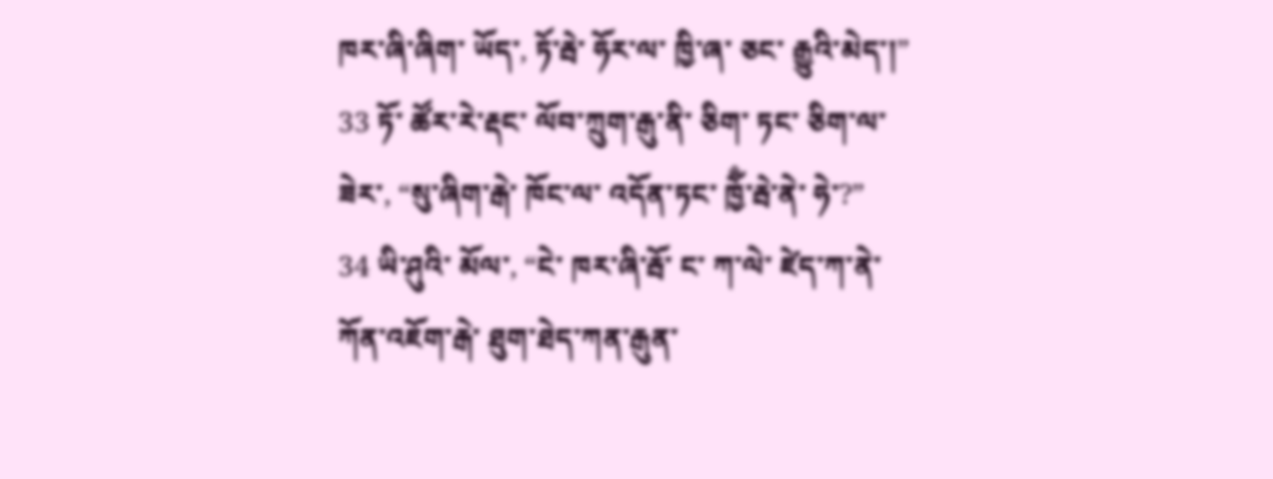ཁར་ཞི་ཞིག་ ཡོད་, ཏོ་རྦེ་ ཧོར་ལ་ ཁྱི་ཞ་ ཅང་ རྒྱུའི་མེད་།”
33 ཏོ་ ཚོར་རེ་རྡང་ ལོབ་ཀྲུག་རྒུ་ནི་ ཅིག་ ཏང་ ཅིག་ལ་ ཟེར་, “སུ་ཞིག་རྒེ་ ཁོང་ལ་ འདོན་ཏང་ ཁྱོྃ་རྦེ་ནེ་ ཧེ་?”
34 ཡི་ཤུའི་ མོལ་, “ངེ་ ཁར་ཞི་རྦོ་ ང་ ཀ་ལེ་ ཛེད་ཀ་ནེ་ ཀོན་འཇོག་རྒེ་ ཐུག་ཐེད་ཀན་རྒུན་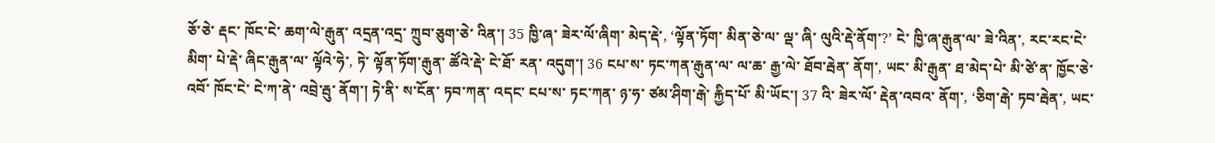ཅོ་ཅེ་ རྡང་ ཁོང་ངེ་ ཆག་ལེ་རྒུན་ འདྲན་འདྲ་ ཀྲུབ་ཅུག་ཅེ་ འིན་། 35 ཁྱི་ཞ་ ཟེར་ལོ་ཞིག་ མེད་རྡེ་, ‘ལྟོན་ཏོག་ མིན་ཅེ་ལ་ ལྡ་ ཞི་ ལུའི་རྡེ་ནོག་?’ ངེ་ ཁྱི་ཞ་རྒུན་ལ་ ཟེ་འིན་, རང་རང་ངེ་ མིག་ པེ་རྡེ་ ཞིང་རྒུན་ལ་ ལྟོའེ་ཧེ་, ཏེ་ ལྟོན་ཏོག་རྒུན་ ཚོའེ་རྡེ་ ངེ་ཐོ་ རན་ འདུག་། 36 ངཔ་ས་ ཏང་ཀན་རྒུན་ལ་ ལ་ཆ་ རྒྱ་ལེ་ ཐོབ་རྦེན་ ནོག་, ཡང་ མི་རྒུན་ ཐ་མེད་པེ་ མི་ཙེ་ན་ ཁྱོང་ཅེ་འབོ་ ཁོང་ངེ་ ངེ་ཀ་ནེ་ འབྲེ་རྦུ་ ནོག་། ཏེ་ནི་ ས་ངོན་ ཏབ་ཀན་ འདང་ ངཔ་ས་ ཏང་ཀན་ ཉ་ཧ་ ཙམ་ཤིག་རྒེ་ རྐྱིད་པོ་ མི་ཡོང་། 37 འི་ ཟེར་ལོ་ རྡེན་འབའ་ ནོག་, ‘ཅིག་རྒེ་ ཏབ་རྦེན་, ཡང་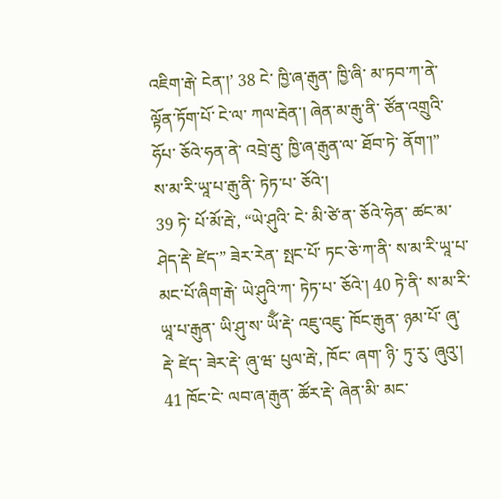འཇིག་རྒེ་ ངེན་།’ 38 ངེ་ ཁྱི་ཞ་རྒུན་ ཁྱི་ཞི་ མ་ཏབ་ཀ་ནེ་ ལྟོན་ཏོག་པོ་ ངེ་ལ་ ཀལ་རྦེན་། ཞེན་མ་རྒུ་ནི་ ཙོན་འགྲུའི་ ཧོཔ་ ཅོའེ་ཧན་ནེ་ འབྲེ་རྦུ་ ཁྱི་ཞ་རྒུན་ལ་ ཐོབ་ཏེ་ ནོག་།”
ས་མ་རི་ཡཱ་པ་རྒུ་ནི་ ཏེཏ་པ་ ཅོའེ་།
39 ཏེ་ པོ་མོ་རྦེ་, “ཡེ་ཤུའི་ ངེ་ མི་ཙེ་ན་ ཅོའེ་ཧེན་ ཚང་མ་ ཤེད་རྡེ་ ཛེད་” ཟེར་རེན་ སྤང་པོ་ ཏང་ཅེ་ཀ་ནི་ ས་མ་རི་ཡཱ་པ་ མང་པོ་ཞིག་རྒེ་ ཡེ་ཤུའི་ཀ་ ཏེཏ་པ་ ཅོའེ་། 40 ཏེ་ནི་ ས་མ་རི་ཡཱ་པ་རྒུན་ ཡི་ཤུ་ས་ ཡོྃ་རྡེ་ འཇུ་འཇུ་ ཁོང་རྒུན་ ཉམ་པོ་ ཞུ་རྡེ་ ཛེད་ ཟེར་རྡེ་ ཞུ་ཝ་ པུལ་རྦེ་, ཁོང་ ཞག་ ཉི་ ཏུ་རུ་ ཞུའུ་། 41 ཁོང་ངེ་ ལབ་ཞ་རྒུན་ ཚོར་རྡེ་ ཞེན་མི་ མང་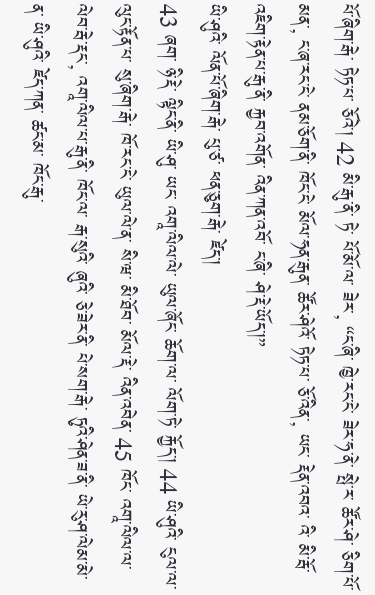པོ་ཞིག་རྒེ་ ཏེཏ་པ་ ཅོའེ་། 42 མི་རྒུ་ནི་ ཏེ་ པོ་མོ་ལ་ ཟེར་, “ང་ཞི་ ཁྱེ་རང་ངེ་ ཟེར་ཧ་ནེ་ སྤེ་ར་ ཚོར་ཤེ་ ཅིག་པོ་ མན་, ང་ཞ་རང་ངེ་ ནམ་ཅོག་ནི་ ཁོང་ངེ་ མོལ་ཧན་རྒུན་ ཚོར་ཤེའོ་ ཏེཏ་པ་ ཅོ་འིན་, ཡང་ རྡེན་འབའ་ འི་ མི་རྦོ་ འཇིག་རྟེན་པ་རྒུ་ནི་ རྐྱབ་འགོན་ འིན་ཀན་འབོ་ ང་ཞི་ ཤེ་རྡེ་ཡོད་།”
ཡི་ཤུའི་ ལོན་པོ་ཞིག་རྒེ་ པུ་ཙ་ ཕན་ཅུག་རྒེ་ ཛེད་།
43 ཞག་ ཉི་རྡེ་ ལྟིང་ནི་ ཡི་ཤུ་ ཡང་ འགཱ་ལིལ་ལེ་ ཡུལ་ཞོང་ ཆོག་ལ་ ལོག་ཏེ་ རྐྱོད་། 44 ཡི་ཤུའི་ ངུལ་ལ་ ལུང་རྟོན་པ་ སུ་ཞིག་རྒེ་ ཁོ་རང་ངེ་ ཡུལ་ལེ་ན་ སི་ཝ་ མི་ཐོབ་ མོལ་རྡེ་ འིན་འབེན་ 45 ཁོང་ འགཱ་ལིལ་ལ་ ལེབ་རྦེ་རྡང་, འགཱ་ལིལ་པ་རྒུ་ནི་ ཁོང་ལ་ རྒ་སུའི་ ཞུའི་ ཅེ་ཟེར་ནི་ པེ་སག་རྒེ་ ཏུའི་ཤེན་ཟ་ནི་ ཡེ་རུ་ཤ་ལེམ་མེ་ན་ ཡི་ཤུའི་ ཛེད་ཀན་ ཚང་མ་ ཁོང་རྒུ་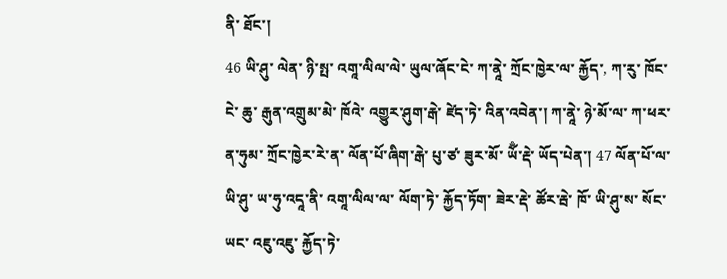ནི་ ཐོང་།
46 ཡི་ཤུ་ ལེན་ ཉི་སྤ་ འགཱ་ལིལ་ལེ་ ཡུལ་ཞོང་ངེ་ ཀ་ནཱེ་ ཀྲོང་ཁྱེར་ལ་ རྐྱོད་, ཀ་རུ་ ཁོང་ངེ་ ཆུ་ རྒུན་འགྲུམ་མེ་ ཁོའེ་ འགྱུར་ཤུག་རྒེ་ ཛེད་ཏེ་ འིན་འབེན་། ཀ་ནཱེ་ ཉེ་མོ་ལ་ ཀ་ཕར་ན་ཧུམ་ ཀྲོང་ཁྱེར་རེ་ན་ ལོན་པོ་ཞིག་རྒེ་ པུ་ཙ་ ཟུར་མོ་ ཡོྃ་རྡེ་ ཡོད་པེན་། 47 ལོན་པོ་ལ་ ཡི་ཤུ་ ཡ་ཧུ་འདཱ་ནི་ འགཱ་ལིལ་ལ་ ལོག་ཏེ་ རྐྱོད་ཏོག་ ཟེར་རྡེ་ ཚོར་རྦེ་ ཁོ་ ཡི་ཤུ་ས་ སོང་ ཡང་ འཇུ་འཇུ་ རྐྱོད་ཏེ་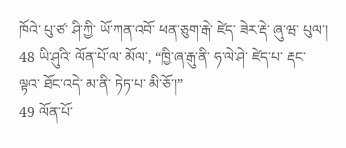ཁོའེ་ པུ་ཙ་ ཤི་ཀྱི་ ཡོ་ཀན་འབོ་ ཕན་ཅུག་རྒེ་ ཛེད་ ཟེར་རྡེ་ ཞུ་ཝ་ པུལ་།
48 ཡི་ཤུའི་ ལོན་པོ་ལ་ མོལ་, “ཁྱི་ཞ་རྒུ་ནི་ ཧ་ལེ་ཤེ་ ཛེད་པ་ རྡང་ ལྟའ་ ཐོང་འདེ་ མ་ནི་ ཏེཏ་པ་ མི་ཅོ་།”
49 ལོན་པོ་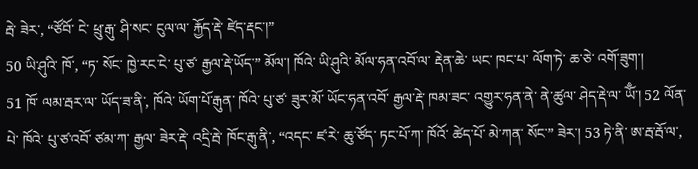རྦེ་ ཟེར་, “ཙོབོ་ ངེ་ ཕྲུ་རྒུ་ ཤི་སང་ ངུལ་ལ་ རྐྱོད་རྡེ་ ཛེད་རྡང་།”
50 ཡི་ཤུའི་ ཁོ་, “ཏ་ སོང་ ཁྱེ་རང་ངེ་ པུ་ཙ་ རྒྱལ་རྡེ་ཡོད་” མོལ་། ཁོའེ་ ཡི་ཤུའི་ མོལ་ཧན་འབོ་ལ་ རྡེན་ཆེ་ ཡང་ ཁང་པ་ ལོག་ཏེ་ ཆ་ཅེ་ འགོ་ཟུག་།
51 ཁོ་ ལམ་རྦར་ལ་ ཡོད་ཟ་ནི་, ཁོའེ་ ཡོག་པོ་རྒུན་ ཁོའེ་ པུ་ཙ་ ཟུར་མོ་ ཡོང་ཧན་འབོ་ རྒྱལ་རྡེ་ ཁམ་ཟང་ འགྱུར་ཧན་ནེ་ ནེ་ཚུལ་ ཤེད་རྡེ་ལ་ ཡོྃ་། 52 ལོན་པེ་ ཁོའེ་ པུ་ཙ་འབོ་ ཙམ་ཀ་ རྒྱལ་ ཟེར་རྡེ་ འདྲི་རྦེ་ ཁོང་རྒུ་ནི་, “འདང་ ཛ་རེ་ ཆུ་ཙོད་ ཏང་པོ་ཀ་ ཁོའོ་ ཚེད་པོ་ མེ་ཀན་ སོང་” ཟེར་། 53 ཏེ་ནི་ ཨ་རྦ་རྦོ་ལ་,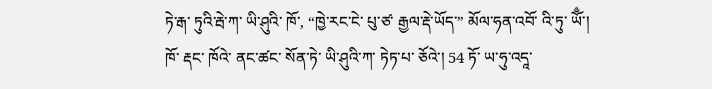ཏེ་རྒ་ ཏུའི་རྦེ་ཀ་ ཡི་ཤུའི་ ཁོ་, “ཁྱེ་རང་ངེ་ པུ་ཙ་ རྒྱལ་རྡེ་ཡོད་” མོལ་ཧན་འབོ་ འི་ཏུ་ ཡོྃ་། ཁོ་ རྡང་ ཁོའེ་ ནང་ཚང་ སོན་ཏེ་ ཡི་ཤུའི་ཀ་ ཏེཏ་པ་ ཅོའེ་། 54 ཏོ་ ཡ་ཧུ་འདཱ་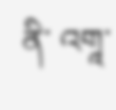ནི་ འགཱ་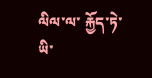ལིལ་ལ་ རྐྱོད་ཏེ་ ཡི་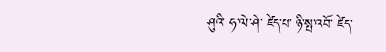ཤུའི་ ཧ་ལེ་ཤེ་ ཛེད་པ་ ཉི་སྤ་འབོ་ ཛེད་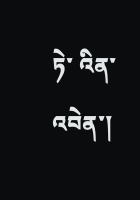ཏེ་ འིན་འབེན་།